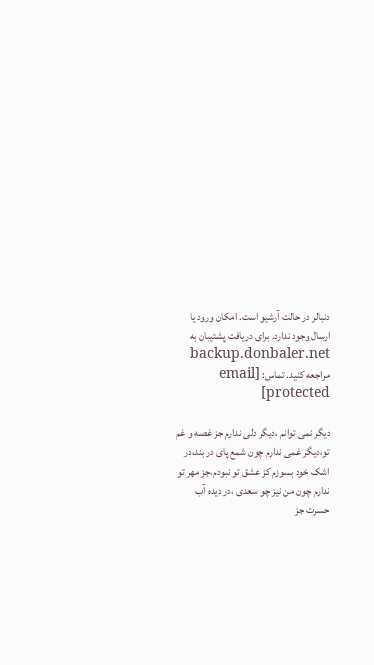دنبالر در حالت آرشیو است. امکان ورود یا ارسال وجود ندارد. برای دریافت پشتیبان به backup.donbaler.net مراجعه کنید. تماس: [email protected]

دیگر نمی توانم ،دیگر دلی ندارم جز غصه و غم تو،دیگر غمی ندارم چون شمع پای در بند،در اشک خود بسوزم کز عشق تو نبودم،جز مهر تو ندارم چون من نیز چو سعدی ،در دیده آب حسرت جز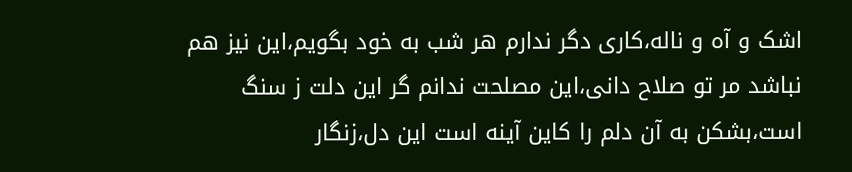اشک و آه و ناله،کاری دگر ندارم هر شب به خود بگویم،این نیز هم نباشد مر تو صلاح دانی،این مصلحت ندانم گر این دلت ز سنگ است،بشکن به آن دلم را کاین آینه است این دل،زنگار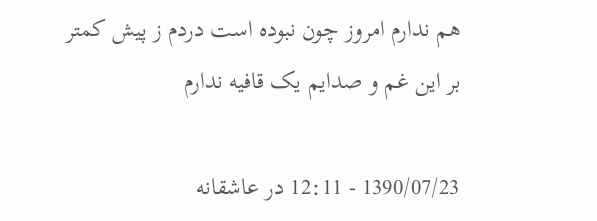هم ندارم امروز چون نبوده است دردم ز پیش کمتر بر این غم و صدایم یک قافیه ندارم

1390/07/23 - 12:11 در عاشقانه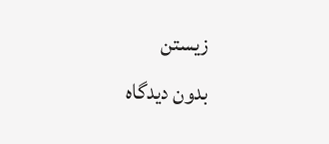زیستن
بدون دیدگاه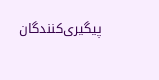پیگیری‌کنندگان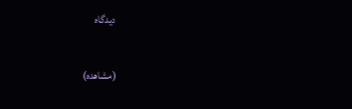دیدگاه

(مشاهده)